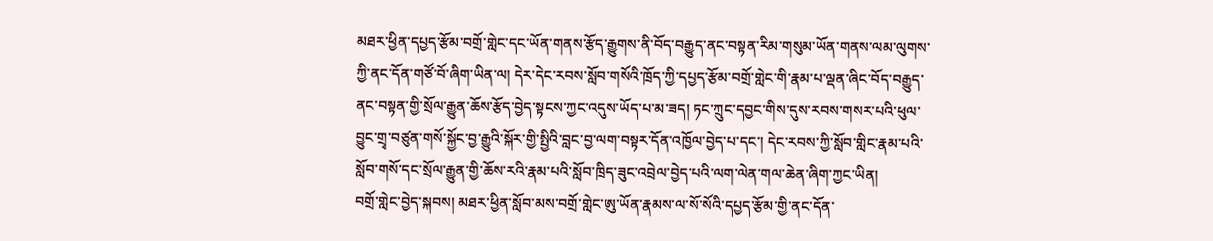མཐར་ཕྱིན་དཔྱད་རྩོམ་བགྲོ་གླེང་དང་ཡོན་གནས་རྩོད་རྒྱུགས་ནི་བོད་བརྒྱུད་ནང་བསྟན་རིམ་གསུམ་ཡོན་གནས་ལམ་ལུགས་ཀྱི་ནང་དོན་གཙོ་བོ་ཞིག་ཡིན་ལ། དེར་དེང་རབས་སློབ་གསོའི་ཁྲོད་ཀྱི་དཔྱད་རྩོམ་བགྲོ་གླེང་གི་རྣམ་པ་ལྡན་ཞིང་བོད་བརྒྱུད་ནང་བསྟན་གྱི་སྲོལ་རྒྱུན་ཆོས་རྩོད་བྱེད་སྟངས་ཀྱང་འདུས་ཡོད་པ་མ་ཟད། ཏང་ཀྲུང་དབྱང་གིས་དུས་རབས་གསར་པའི་ཕུལ་བྱུང་གྲྭ་བཙུན་གསོ་སྐྱོང་བྱ་རྒྱུའི་སྐོར་གྱི་སྤྱིའི་བླང་བྱ་ལག་བསྟར་དོན་འཁྱོལ་བྱེད་པ་དང་། དེང་རབས་ཀྱི་སློབ་གླིང་རྣམ་པའི་སློབ་གསོ་དང་སྲོལ་རྒྱུན་གྱི་ཆོས་རའི་རྣམ་པའི་སློབ་ཁྲིད་ཟུང་འབྲེལ་བྱེད་པའི་ལག་ལེན་གལ་ཆེན་ཞིག་ཀྱང་ཡིན།
བགྲོ་གླེང་བྱེད་སྐབས། མཐར་ཕྱིན་སློབ་མས་བགྲོ་གླེང་ཨུ་ཡོན་རྣམས་ལ་སོ་སོའི་དཔྱད་རྩོམ་གྱི་ནང་དོན་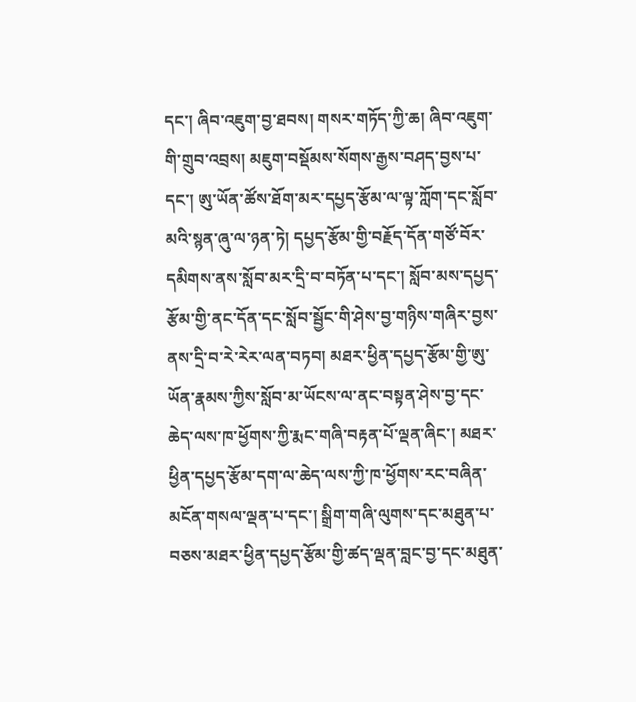དང་། ཞིབ་འཇུག་བྱ་ཐབས། གསར་གཏོད་ཀྱི་ཆ། ཞིབ་འཇུག་གི་གྲུབ་འབྲས། མཇུག་བསྡོམས་སོགས་རྒྱས་བཤད་བྱས་པ་དང་། ཨུ་ཡོན་ཚོས་ཐོག་མར་དཔྱད་རྩོམ་ལ་ལྟ་ཀློག་དང་སློབ་མའི་སྙན་ཞུ་ལ་ཉན་ཏེ། དཔྱད་རྩོམ་གྱི་བརྗོད་དོན་གཙོ་བོར་དམིགས་ནས་སློབ་མར་དྲི་བ་བཏོན་པ་དང་། སློབ་མས་དཔྱད་རྩོམ་གྱི་ནང་དོན་དང་སློབ་སྦྱོང་གི་ཤེས་བྱ་གཉིས་གཞིར་བྱས་ནས་དྲི་བ་རེ་རེར་ལན་བཏབ། མཐར་ཕྱིན་དཔྱད་རྩོམ་གྱི་ཨུ་ཡོན་རྣམས་ཀྱིས་སློབ་མ་ཡོངས་ལ་ནང་བསྟན་ཤེས་བྱ་དང་ཆེད་ལས་ཁ་ཕྱོགས་ཀྱི་རྨང་གཞི་བརྟན་པོ་ལྡན་ཞིང་། མཐར་ཕྱིན་དཔྱད་རྩོམ་དག་ལ་ཆེད་ལས་ཀྱི་ཁ་ཕྱོགས་རང་བཞིན་མངོན་གསལ་ལྡན་པ་དང་། སྒྲིག་གཞི་ལུགས་དང་མཐུན་པ་བཅས་མཐར་ཕྱིན་དཔྱད་རྩོམ་གྱི་ཚད་ལྡན་བླང་བྱ་དང་མཐུན་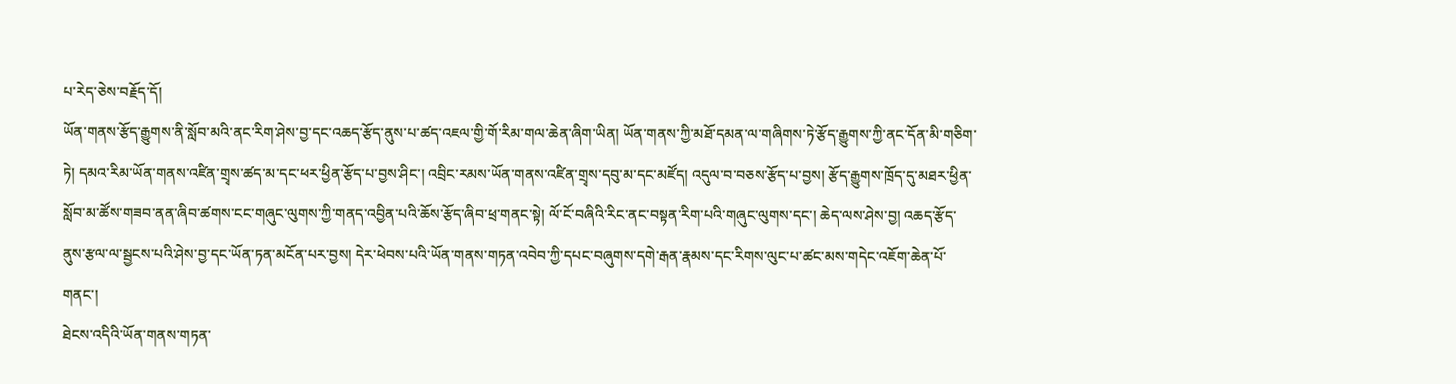པ་རེད་ཅེས་བརྗོད་དོ།
ཡོན་གནས་རྩོད་རྒྱུགས་ནི་སློབ་མའི་ནང་རིག་ཤེས་བྱ་དང་འཆད་རྩོད་ནུས་པ་ཚད་འཇལ་གྱི་གོ་རིམ་གལ་ཆེན་ཞིག་ཡིན། ཡོན་གནས་ཀྱི་མཐོ་དམན་ལ་གཞིགས་ཏེ་རྩོད་རྒྱུགས་ཀྱི་ནང་དོན་མི་གཅིག་ཏེ། དམའ་རིམ་ཡོན་གནས་འཛིན་གྲྭས་ཚད་མ་དང་ཕར་ཕྱིན་རྩོད་པ་བྱས་ཤིང་། འབྲིང་རམས་ཡོན་གནས་འཛིན་གྲྭས་དབུ་མ་དང་མཛོད། འདུལ་བ་བཅས་རྩོད་པ་བྱས། རྩོད་རྒྱུགས་ཁྲོད་དུ་མཐར་ཕྱིན་སློབ་མ་ཚོས་གཟབ་ནན་ཞིབ་ཚགས་ངང་གཞུང་ལུགས་ཀྱི་གནད་འབྱིན་པའི་ཆོས་རྩོད་ཞིབ་ཕྲ་གནང་སྟེ། ལོ་ངོ་བཞིའི་རིང་ནང་བསྟན་རིག་པའི་གཞུང་ལུགས་དང་། ཆེད་ལས་ཤེས་བྱ། འཆད་རྩོད་ནུས་རྩལ་ལ་སྦྱངས་པའི་ཤེས་བྱ་དང་ཡོན་ཏན་མངོན་པར་བྱས། དེར་ཕེབས་པའི་ཡོན་གནས་གཏན་འབེབ་ཀྱི་དཔང་བཞུགས་དགེ་རྒན་རྣམས་དང་རིགས་ལུང་པ་ཚང་མས་གདེང་འཇོག་ཆེན་པོ་གནང་།
ཐེངས་འདིའི་ཡོན་གནས་གཏན་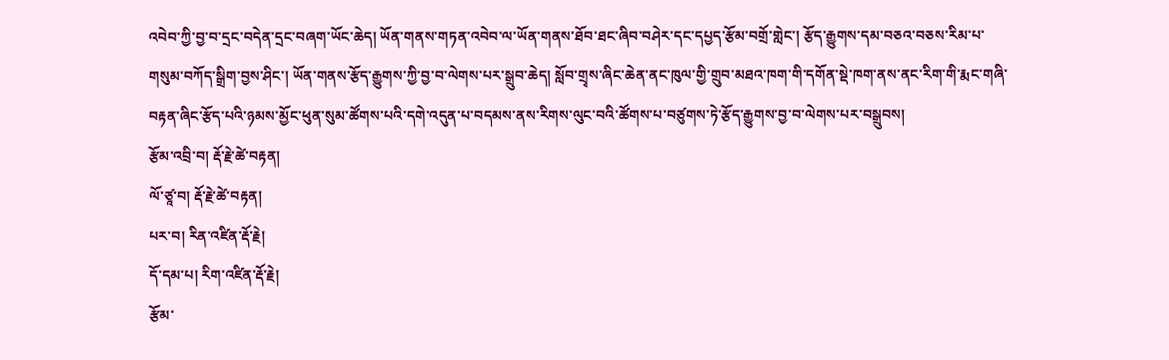འབེབ་ཀྱི་བྱ་བ་དྲང་བདེན་དྲང་བཞག་ཡོང་ཆེད། ཡོན་གནས་གཏན་འབེབ་ལ་ཡོན་གནས་ཐོབ་ཐང་ཞིབ་བཤེར་དང་དཔྱད་རྩོམ་བགྲོ་གླེང་། རྩོད་རྒྱུགས་དམ་བཅའ་བཅས་རིམ་པ་གསུམ་བཀོད་སྒྲིག་བྱས་ཤིང་། ཡོན་གནས་རྩོད་རྒྱུགས་ཀྱི་བྱ་བ་ལེགས་པར་སྒྲུབ་ཆེད། སློབ་གྲྭས་ཞིང་ཆེན་ནང་ཁུལ་གྱི་གྲུབ་མཐའ་ཁག་གི་དགོན་སྡེ་ཁག་ནས་ནང་རིག་གི་རྨང་གཞི་བརྟན་ཞིང་རྩོད་པའི་ཉམས་མྱོང་ཕུན་སུམ་ཚོགས་པའི་དགེ་འདུན་པ་བདམས་ནས་རིགས་ལུང་བའི་ཚོགས་པ་བཙུགས་ཏེ་རྩོད་རྒྱུགས་བྱ་བ་ལེགས་པར་བསྒྲུབས།
རྩོམ་འབྲི་བ། རྡོ་རྗེ་ཚེ་བརྟན།
ལོ་ཙཱ་བ། རྡོ་རྗེ་ཚེ་བརྟན།
པར་བ། རིན་འཛིན་རྡོ་རྗེ།
དོ་དམ་པ། རིག་འཛིན་རྡོ་རྗེ།
རྩོམ་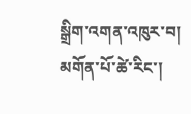སྒྲིག་འགན་འཁུར་བ། མགོན་པོ་ཚེ་རིང་།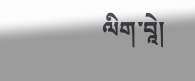ལིག་བཱེ།